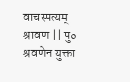वाचस्पत्यम्
श्रावण || पु० श्रवणेन युक्ता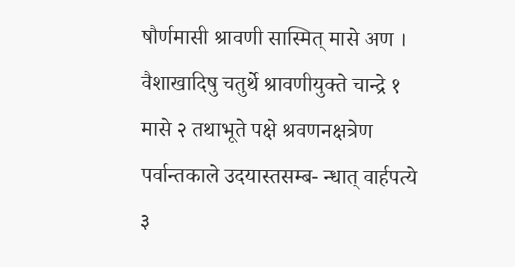षौर्णमासी श्रावणी सास्मित् मासे अण । वैशाखादिषु चतुर्थे श्रावणीयुक्ते चान्द्रे १ मासे २ तथाभूते पक्षे श्रवणनक्षत्रेण पर्वान्तकाले उदयास्तसम्ब- न्धात् वार्हपत्ये ३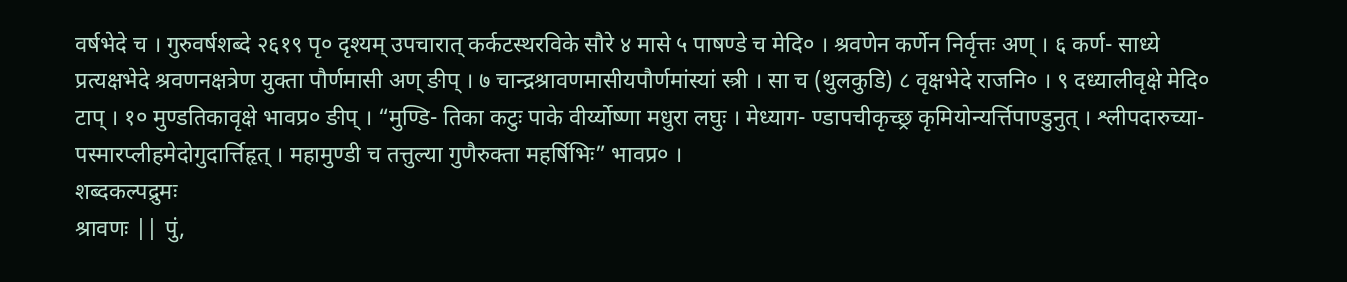वर्षभेदे च । गुरुवर्षशब्दे २६१९ पृ० दृश्यम् उपचारात् कर्कटस्थरविके सौरे ४ मासे ५ पाषण्डे च मेदि० । श्रवणेन कर्णेन निर्वृत्तः अण् । ६ कर्ण- साध्ये प्रत्यक्षभेदे श्रवणनक्षत्रेण युक्ता पौर्णमासी अण् ङीप् । ७ चान्द्रश्रावणमासीयपौर्णमांस्यां स्त्री । सा च (थुलकुडि) ८ वृक्षभेदे राजनि० । ९ दध्यालीवृक्षे मेदि० टाप् । १० मुण्डतिकावृक्षे भावप्र० ङीप् । “मुण्डि- तिका कटुः पाके वीर्य्योष्णा मधुरा लघुः । मेध्याग- ण्डापचीकृच्छ्र कृमियोन्यर्त्तिपाण्डुनुत् । श्लीपदारुच्या- पस्मारप्लीहमेदोगुदार्त्तिहृत् । महामुण्डी च तत्तुल्या गुणैरुक्ता महर्षिभिः” भावप्र० ।
शब्दकल्पद्रुमः
श्रावणः || पुं,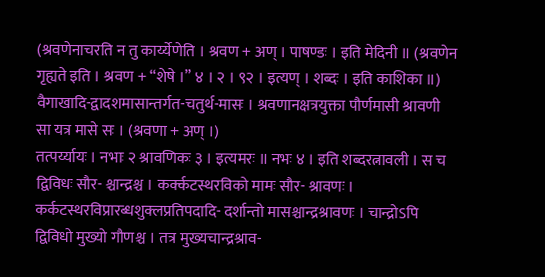(श्रवणेनाचरति न तु कार्य्येणेति । श्रवण + अण् । पाषण्डः । इति मेदिनी ॥ (श्रवणेन गृह्यते इति । श्रवण + “शेषे ।” ४ । २ । ९२ । इत्यण् । शब्दः । इति काशिका ॥)
वैगाखादि-द्वादशमासान्तर्गत-चतुर्थ-मासः । श्रवणानक्षत्रयुक्ता पौर्णमासी श्रावणी सा यत्र मासे सः । (श्रवणा + अण् ।)
तत्पर्य्यायः । नभाः २ श्रावणिकः ३ । इत्यमरः ॥ नभः ४ । इति शब्दरत्नावली । स च द्विविधः सौर- श्चान्द्रश्च । कर्क्कटस्थरविको मामः सौर- श्रावणः । कर्कटस्थरविप्रारब्धशुक्लप्रतिपदादि- दर्शान्तो मासश्चान्द्रश्रावणः । चान्द्रोऽपि द्विविधो मुख्यो गौणश्च । तत्र मुख्यचान्द्रश्राव-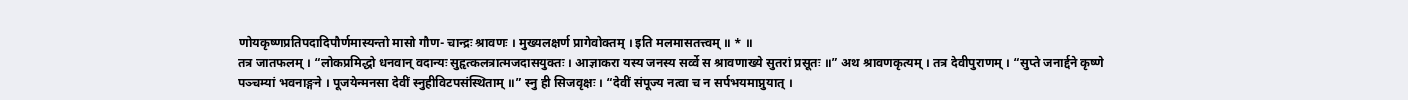णोयकृष्णप्रतिपदादिपौर्णमास्यन्तो मासो गौण- चान्द्रः श्रावणः । मुख्यलक्षर्ण प्रागेवोक्तम् । इति मलमासतत्त्वम् ॥ * ॥
तत्र जातफलम् । “लोकप्रमिद्धो धनवान् वदान्यः सुहृत्कलत्रात्मजदासयुक्तः । आज्ञाकरा यस्य जनस्य सर्व्वे स श्रावणाख्ये सुतरां प्रसूतः ॥” अथ श्रावणकृत्यम् । तत्र देवीपुराणम् । “सुप्ते जनार्द्दने कृष्णे पञ्चम्यां भवनाङ्गने । पूजयेन्मनसा देवीं स्नुहीविटपसंस्थिताम् ॥” स्नु ही सिजवृक्षः । “देवीं संपूज्य नत्वा च न सर्पभयमाप्नुयात् ।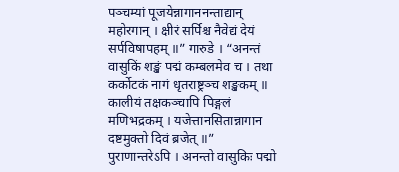पञ्चम्यां पूजयेन्नागाननन्ताद्यान् महोरगान् । क्षीरं सर्पिश्च नैवेद्यं देयं सर्पविषापहम् ॥” गारुडे । “अनन्तं वासुकिं शङ्खं पद्मं कम्बलमेव च । तथा कर्कोटकं नागं धृतराष्ट्रञ्च शङ्खकम् ॥ कालीयं तक्षकञ्चापि पिङ्गलं मणिभद्रकम् । यजेत्तानसितान्नागान दष्टमुक्तो दिवं ब्रजेत् ॥” पुराणान्तरेऽपि । अनन्तो वासुकिः पद्मो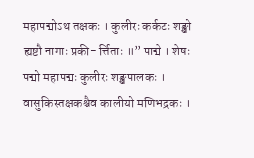महापद्मोऽथ तक्षकः । कुलीरः कर्कटः शङ्खो ह्यष्टौ नागाः प्रकी- र्त्तिताः ॥” पाद्मे । शेषः पद्मो महापद्मः कुलीरः शङ्खपालकः । वासुकिस्तक्षकश्चैव कालीयो मणिभद्रकः ।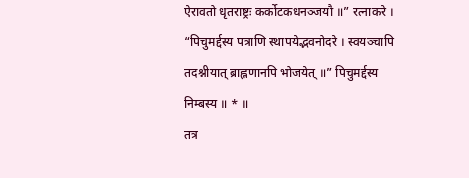ऐरावतो धृतराष्ट्रः कर्कोटकधनञ्जयौ ॥” रत्नाकरे । “पिचुमर्द्दस्य पत्राणि स्थापयेद्भवनोदरे । स्वयञ्चापि तदश्नीयात् ब्राह्लणानपि भोजयेत् ॥” पिचुमर्द्दस्य निम्बस्य ॥ * ॥
तत्र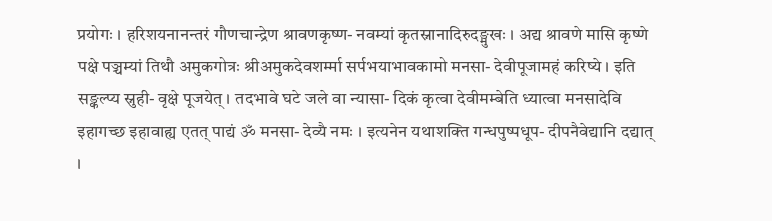प्रयोगः । हरिशयनानन्तरं गौणचान्द्रेण श्रावणकृष्ण- नवम्यां कृतस्नानादिरुदङ्मुखः । अद्य श्रावणे मासि कृष्णे पक्षे पञ्चम्यां तिथौ अमुकगोत्रः श्रीअमुकदेवशर्म्मा सर्पभयाभावकामो मनसा- देवीपूजामहं करिष्ये । इति सङ्कल्प्य स्नुही- वृक्षे पूजयेत् । तदभावे घटे जले वा न्यासा- दिकं कृत्वा देवीमम्बेति ध्यात्वा मनसादेवि इहागच्छ इहावाह्य एतत् पाद्यं ॐ मनसा- देव्यै नमः । इत्यनेन यथाशक्ति गन्धपुष्पधूप- दीपनैवेद्यानि दद्यात् ।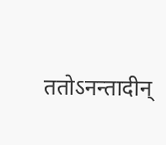ततोऽनन्तादीन्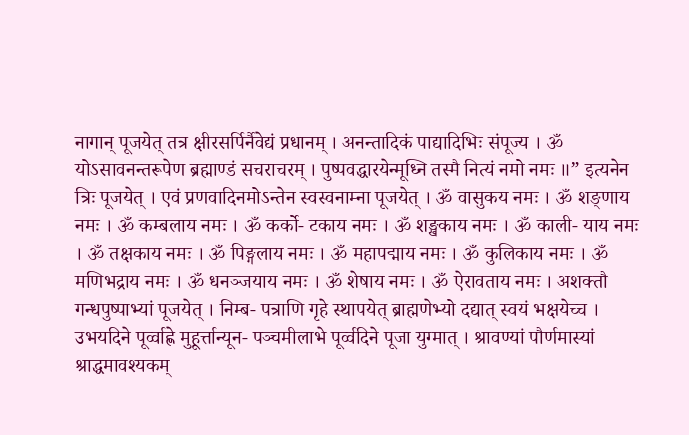नागान् पूजयेत् तत्र क्षीरसर्पिर्नैवेद्यं प्रधानम् । अनन्तादिकं पाद्यादिभिः संपूज्य । ॐ योऽसावनन्तरूपेण ब्रह्माण्डं सचराचरम् । पुष्पवद्धारयेन्मूध्नि तस्मै नित्यं नमो नमः ॥” इत्यनेन त्रिः पूजयेत् । एवं प्रणवादिनमोऽन्तेन स्वस्वनाम्ना पूजयेत् । ॐ वासुकय नमः । ॐ शङ्णाय नमः । ॐ कम्बलाय नमः । ॐ कर्को- टकाय नमः । ॐ शङ्खकाय नमः । ॐ काली- याय नमः । ॐ तक्षकाय नमः । ॐ पिङ्गलाय नमः । ॐ महापद्माय नमः । ॐ कुलिकाय नमः । ॐ मणिभद्राय नमः । ॐ धनञ्जयाय नमः । ॐ शेषाय नमः । ॐ ऐरावताय नमः । अशक्तौ गन्धपुष्पाभ्यां पूजयेत् । निम्ब- पत्राणि गृहे स्थापयेत् ब्राह्मणेभ्यो दद्यात् स्वयं भक्षयेच्च । उभयदिने पूर्व्वाह्णे मुहूर्त्तान्यून- पञ्चमीलाभे पूर्व्वदिने पूजा युग्मात् । श्रावण्यां पौर्णमास्यां श्राद्धमावश्यकम्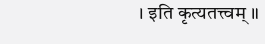। इति कृत्यतत्त्वम् ॥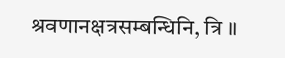श्रवणानक्षत्रसम्बन्धिनि, त्रि ॥